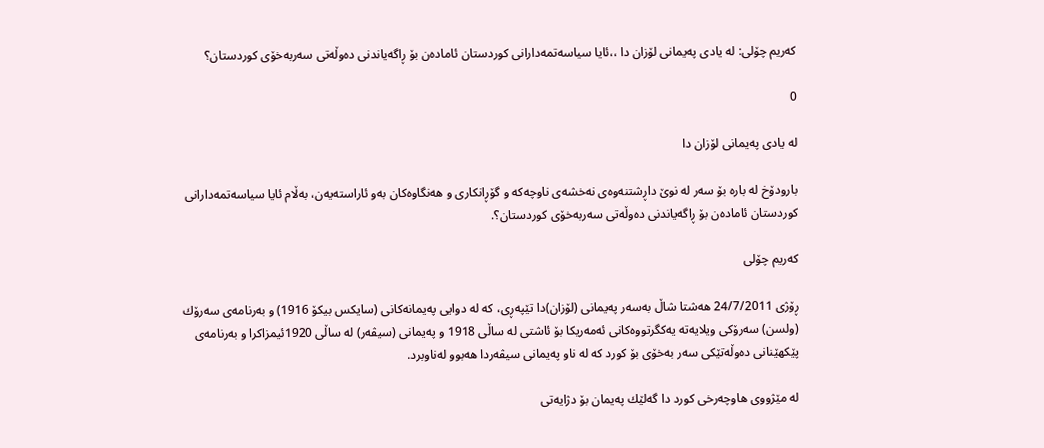کەریم چۆلی: له‌ یادی په‌یمانی لۆزان دا ،،ئایا سیاسه‌تمه‌دارانی كوردستان ئاماده‌ن بۆ ڕاگه‌یاندنی ده‌وڵه‌تی سه‌ربه‌خۆی كوردستان؟

0

له‌ یادی په‌یمانی لۆزان دا

بارودۆخ له‌ باره‌ بۆ سه‌ر له‌ نوێ‌ داڕشتنه‌وه‌ی نه‌خشه‌ی ناوچه‌كه‌ و گۆڕانكاری و هه‌نگاوه‌كان به‌و ئاراسته‌یه‌ن، به‌ڵام ئایا سیاسه‌تمه‌دارانی كوردستان ئاماده‌ن بۆ ڕاگه‌یاندنی ده‌وڵه‌تی سه‌ربه‌خۆی كوردستان؟.

كه‌ریم چۆلی

ڕۆژی 24/7/2011 هه‌شتا شاڵ به‌سه‌ر په‌یمانی (لۆزان)دا تێپه‌ڕی، كه‌ له‌ دوایی په‌یمانه‌كانی (سایكس بیكۆ 1916) و به‌رنامه‌ی سه‌رۆك (ولسن) سه‌رۆكی ویلایه‌ته‌ یه‌كگرتووه‌كانی ئه‌مه‌ریكا بۆ ئاشتی له‌ ساڵی 1918 و په‌یمانی (سیڤه‌ر) له‌ ساڵی 1920ئیمزاكرا و به‌رنامه‌ی پێكهێنانی ده‌وڵه‌تێكی سه‌ر به‌خۆی بۆ كورد كه‌ له‌ ناو په‌یمانی سیڤه‌ردا هه‌بوو له‌ناوبرد.

له‌ مێژووی هاوچه‌رخی كورد دا گه‌لێك په‌یمان بۆ دژایه‌تی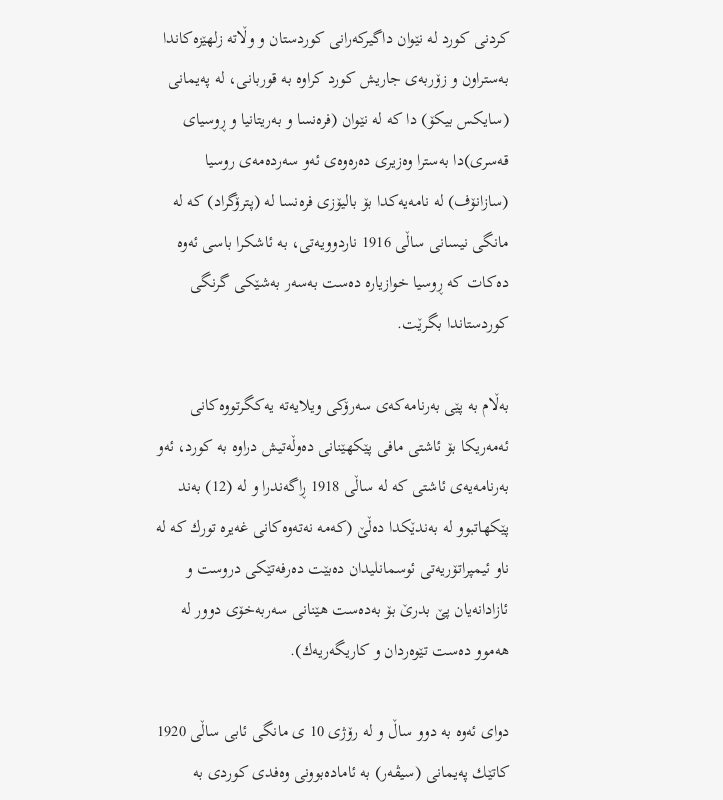كردنی كورد له‌ نێوان داگیركه‌رانی كوردستان و وڵاته‌ زلهێزه‌كاندا به‌ستراون و زۆربه‌ی جاریش كورد كراوه‌ به‌ قوربانی، له‌ په‌یمانی (سایكس بیكۆ) دا كه‌ له‌ نێوان (فره‌نسا و به‌ریتانیا و ڕوسیای قه‌سری)دا به‌سترا وه‌زیری ده‌ره‌وه‌ی ئه‌و سه‌رده‌مه‌ی روسیا (سازانۆف) له‌ نامه‌یه‌كدا بۆ بالیۆزی فره‌نسا له‌ (پترۆگراد) كه‌ له‌ مانگی نیسانی ساڵی 1916 ناردوویه‌تی، به‌ ئاشكرا باسی ئه‌وه‌ ده‌كات كه‌ ڕوسیا خوازیاره‌ ده‌ست به‌سه‌ر به‌شێكی گرنگی كوردستاندا بگرێت.

به‌ڵام به‌ پێی به‌رنامه‌كه‌ی سه‌رۆكی ویلایه‌ته‌ یه‌كگرتووه‌كانی ئه‌مه‌ریكا بۆ ئاشتی مافی پێكهێنانی ده‌وڵه‌تیش دراوه‌ به‌ كورد، ئه‌و به‌رنامه‌یه‌ی ئاشتی كه‌ له‌ ساڵی 1918 ڕاگه‌ندرا و له‌ (12) به‌ند پێكهاتبوو له‌ به‌ندێكدا ده‌ڵێ (كه‌مه‌ نه‌ته‌وه‌كانی غه‌یره‌ تورك كه‌ له‌ ناو ئیمپراتۆریه‌تی ئوسمانلیدان ده‌بێت ده‌رفه‌تێكی دروست و ئازادانه‌یان پێ بدرێ‌ بۆ به‌ده‌ست هێنانی سه‌ربه‌خۆی دوور له‌ هه‌موو ده‌ست تێوه‌ردان و كاریگه‌ریه‌ك).

دوای ئه‌وه‌ به‌ دوو ساڵ و له‌ رۆژی 10 ی مانگی ئابی ساڵی 1920 كاتێك په‌یمانی (سیڤه‌ر) به‌ ئاماده‌بوونی وه‌فدی كوردی به‌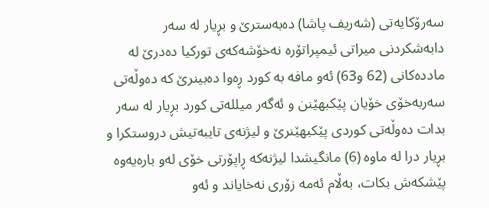سه‌رۆكایه‌تی (شه‌ریف پاشا) ده‌به‌سترێ‌ و بڕیار له‌ سه‌ر دابه‌شكردنی میراتی ئیمپراتۆره‌ نه‌خۆشه‌كه‌ی توركیا ده‌درێ له‌ مادده‌كانی (62 و63) ئه‌و مافه‌ به‌ كورد ڕه‌وا ده‌بینرێ‌ كه‌ ده‌وڵه‌تی سه‌ربه‌خۆی خۆیان پێكبهێنن و ئه‌گه‌ر میلله‌تی كورد بڕیار له‌ سه‌ر بدات ده‌وڵه‌تی كوردی پێكبهێنرێ‌ و لیژنه‌ی تایبه‌تیش دروستكرا و بڕیار درا له‌ ماوه‌ (6) مانگیشدا لیژنه‌كه‌ ڕاپۆرتی خۆی له‌و باره‌یه‌وه‌ پێشكه‌ش بكات، به‌ڵام ئه‌مه‌ زۆری نه‌خایاند و ئه‌و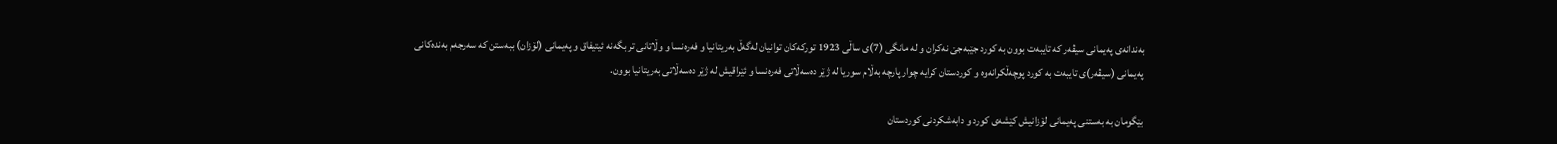به‌ندانه‌ی په‌یمانی سیڤه‌ر كه‌ تایبه‌ت بوون به‌ كورد جێبه‌جێ‌ نه‌كران و له‌ مانگی (7)ی ساڵی 1923 توركه‌كان توانیان له‌گه‌ڵ به‌ریتانیا و فه‌ره‌نسا و وڵاتانی تر بگه‌نه‌ ئیتیفاق و په‌یمانی (لۆزان) ببه‌ستن كه‌ سه‌رجه‌م به‌نده‌كانی په‌یمانی (سیڤه‌ر)ی تایبه‌ت به‌ كورد پوچه‌ڵكرانه‌وه‌ و كوردستان كرایه‌ چوار پارچه‌ به‌ڵام سوریا له‌ ژێر ده‌سه‌ڵاتی فه‌ره‌نسا و ئێراقیش له‌ ژێر ده‌سه‌ڵاتی به‌ریتانیا بوون.

بێگومان به‌ به‌ستنی په‌یمانی لۆزانیش كێشه‌ی كورد و دابه‌شكردنی كوردستان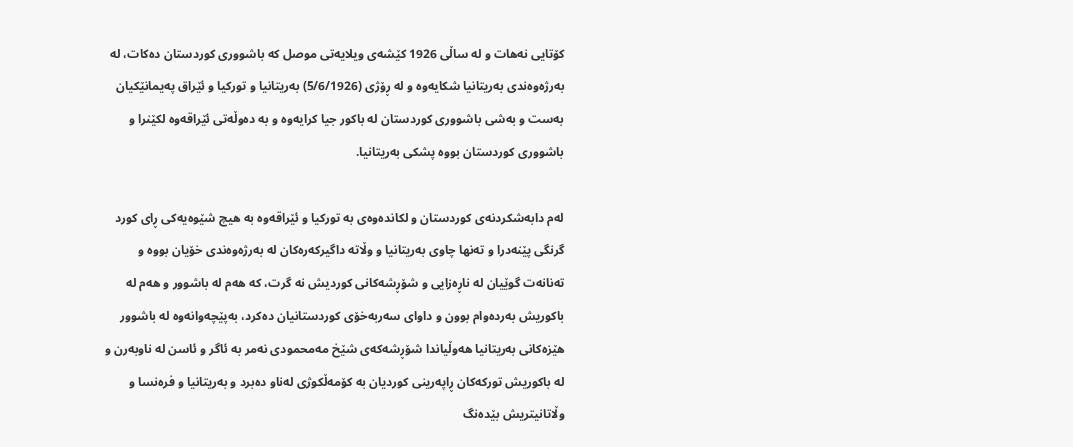كۆتایی نه‌هات و له‌ ساڵی 1926 كێشه‌ی ویلایه‌تی موصل كه‌ باشووری كوردستان ده‌كات، له‌ به‌رژه‌وه‌ندی به‌ریتانیا شكایه‌وه‌ و له‌ ڕۆژی (5/6/1926) به‌ریتانیا و توركیا و ئێراق په‌یمانێكیان به‌ست و به‌شی باشووری كوردستان له‌ باكور جیا كرایه‌وه‌ و به‌ ده‌وڵه‌تی ئێراقه‌وه‌ لكێنرا و باشووری كوردستان بووه‌ پشكی به‌ریتانیا.

له‌م دابه‌شكردنه‌ی كوردستان و لكانده‌وه‌ی به‌ توركیا و ئێراقه‌وه‌ به‌ هیچ شێوه‌یه‌كی ڕای كورد گرنگی پێنه‌درا و ته‌نها چاوی به‌ریتانیا و وڵاته‌ داگیركه‌ره‌كان له‌ به‌رژه‌وه‌ندی خۆیان بووه‌ و ته‌نانه‌ت گوێیان له‌ ناڕه‌زایی و شۆڕشه‌كانی كوردیش نه‌ گرت، كه‌ هه‌م له‌ باشوور و هه‌م له‌ باكوریش به‌رده‌وام بوون و داوای سه‌ربه‌خۆی كوردستانیان ده‌كرد، به‌پێچه‌وانه‌وه‌ له‌ باشوور هێزه‌كانی به‌ریتانیا هه‌وڵیاندا شۆڕشه‌كه‌ی شێخ مه‌محمودی نه‌مر به‌ ئاگر و ئاسن له‌ ناوبه‌رن و له‌ باكوریش توركه‌كان ڕاپه‌رینی كوردیان به‌ كۆمه‌ڵكوژی له‌ناو ده‌برد و به‌ریتانیا و فره‌نسا و وڵاتانیتریش بێده‌نگ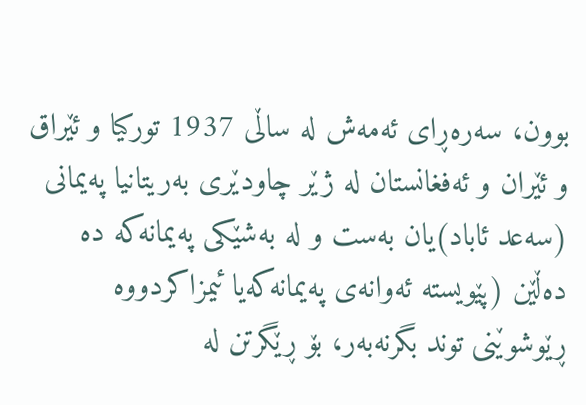بوون، سه‌ره‌ڕای ئه‌مه‌ش له‌ ساڵی 1937 توركیا و ئێراق و ئێران و ئه‌فغانستان له‌ ژێر چاودێری به‌ریتانیا په‌یمانی (سه‌عد ئاباد)یان به‌ست و له‌ به‌شێكی په‌یمانه‌كه‌ ده‌ ده‌ڵێن (پێویسته‌ ئه‌وانه‌ی په‌یمانه‌كه‌یا ئیمزاكردووه‌ ڕێوشوێنی توند بگرنه‌به‌ر، بۆ ڕێگرتن له‌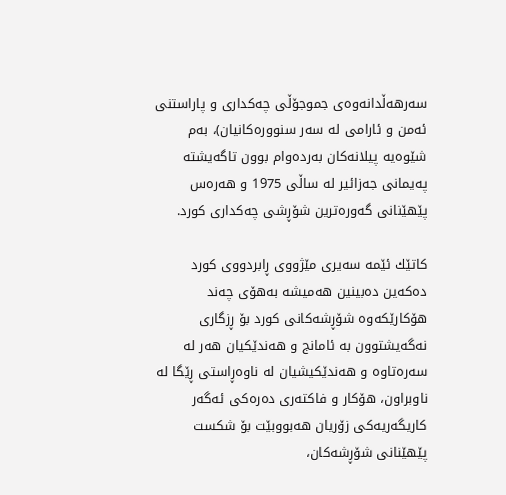سه‌رهه‌ڵدانه‌وه‌ی جموجۆڵی چه‌كداری و پاراستنی ئه‌من و ئارامی له‌ سه‌ر سنووره‌كانیان)، به‌م شێوه‌یه‌ پیلانه‌كان به‌رده‌وام بوون تاگه‌یشته‌ په‌یمانی جه‌زائیر له‌ ساڵی 1975 و هه‌ره‌س پێهێنانی گه‌وره‌ترین شۆڕشی چه‌كداری كورد.

كاتێك ئێمه‌ سه‌یری مێژووی ڕابردووی كورد ده‌كه‌ین ده‌بینین هه‌میشه‌ به‌هۆی چه‌ند هۆكارێكه‌وه‌ شۆڕشه‌كانی كورد بۆ ڕزگاری نه‌گه‌یشتوون به‌ ئامانج و هه‌ندێكیان هه‌ر له‌ سه‌ره‌تاوه‌ و هه‌ندێكیشیان له‌ ناوه‌ڕاستی ڕێگا له‌ ناوبراون، هۆكار و فاكته‌ری ده‌ره‌كی ئه‌گه‌ر كاریگه‌ریه‌كی زۆریان هه‌بووبێت بۆ شكست پێهێنانی شۆڕشه‌كان،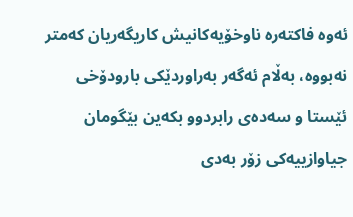ئه‌وه‌ فاكته‌ره‌ ناوخۆیه‌كانیش كاریگه‌ریان كه‌متر نه‌بووه‌، به‌ڵام ئه‌گه‌ر به‌راوردێكی بارودۆخی ئێستا و سه‌ده‌ی رابردوو بكه‌ین بێگومان جیاوازییه‌كی زۆر به‌دی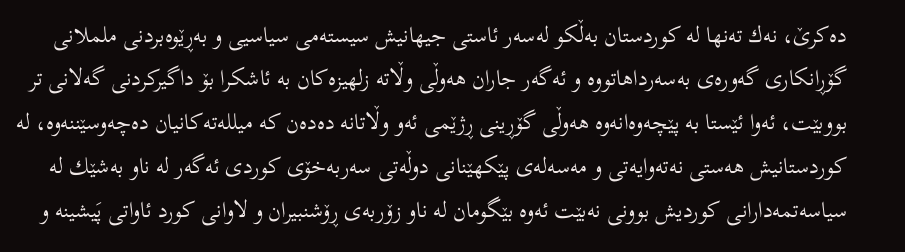ده‌كرێ‌، نه‌ك ته‌نها له‌ كوردستان به‌ڵكو له‌سه‌ر ئاستی جیهانیش سیسته‌می سیاسیی و به‌ڕێوه‌بردنی ململانی گۆڕانكاری گه‌وره‌ی به‌سه‌رداهاتووه‌ و ئه‌گه‌ر جاران هه‌وڵی وڵاته‌ زلهیزه‌كان به‌ ئاشكرا بۆ داگیركردنی گه‌لانی تر بووبێت، ئه‌وا ئێستا به‌ پێچه‌وه‌انه‌وه‌ هه‌وڵی گۆڕینی ڕژێمی ئه‌و وڵاتانه‌ ده‌ده‌ن كه‌ میلله‌ته‌كانیان ده‌چه‌وسێننه‌وه‌، له‌ كوردستانیش هه‌ستی نه‌ته‌وایه‌تی و مه‌سه‌له‌ی پێكهێنانی دوڵه‌تی سه‌ربه‌خۆی كوردی ئه‌گه‌ر له‌ ناو به‌شێك له‌ سیاسه‌تمه‌دارانی كوردیش بوونی نه‌بێت ئه‌وه‌ بێگومان له‌ ناو زۆربه‌ی ڕۆشنبیران و لاوانی كورد ئاواتی پَیشینه‌ و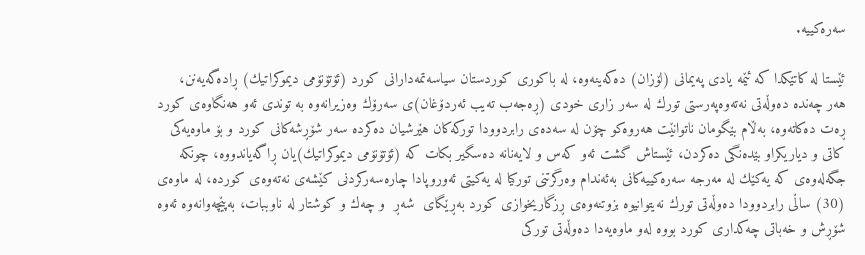سه‌ره‌كییه‌.

ئێستا له‌ كاتێكدا كه‌ ئێمه‌ یادی په‌یمانی (لۆزان) ده‌كه‌ینه‌وه‌، له‌ باكوری كوردستان سیاسه‌تمه‌دارانی كورد (ئۆتۆنۆمی دیموكراتیك) ڕاده‌گه‌یه‌نن، هه‌ر چه‌نده‌ ده‌وڵه‌تی نه‌ته‌وه‌په‌رستی تورك له‌ سه‌ر زاری خودی (ڕه‌جه‌ب ته‌یب ئه‌ردۆغان)ی سه‌رۆك وه‌زیرانه‌وه‌ به‌ توندی ئه‌و هه‌نگاوه‌ی كورد ڕه‌ت ده‌كاته‌وه‌، به‌ڵام بێگومان ناتوانێت هه‌روه‌كو چۆن له‌ سه‌ده‌ی رابردوودا توركه‌كان هێرشیان ده‌كرده‌ سه‌ر شۆڕشه‌كانی كورد و بۆ ماوه‌یه‌كی كاتی و دیاریكراو بێده‌نگی ده‌كردن، ئێستاش گشت ئه‌و كه‌س و لایه‌نانه‌ ده‌سگیر بكات كه‌ (ئۆتۆنۆمی دیموكراتیك)یان ڕاگه‌یاندووه‌، چونكه‌ جگه‌له‌وه‌ی كه‌ یه‌كێك له‌ مه‌رجه‌ سه‌ره‌كییه‌كانی به‌ئه‌ندام وه‌رگرتنی توركیا له‌ یه‌كیتی ئه‌وروپادا چاره‌سه‌ركردنی كێشه‌ی نه‌ته‌وه‌ی كورده‌، له‌ ماوه‌ی (30) ساڵی رابردوودا ده‌وڵه‌تی تورك نه‌یتوانیوه‌ بزوتنه‌وه‌ی ڕزگاریخوازی كورد به‌ڕێگای  شه‌ڕ  و چه‌ك و كوشتار له‌ ناوببات، به‌پێچه‌وانه‌وه‌ ئه‌وه‌ شۆڕش و خه‌باتی چه‌كداری كورد بووه‌ له‌و ماوه‌یه‌دا ده‌وڵه‌تی توركی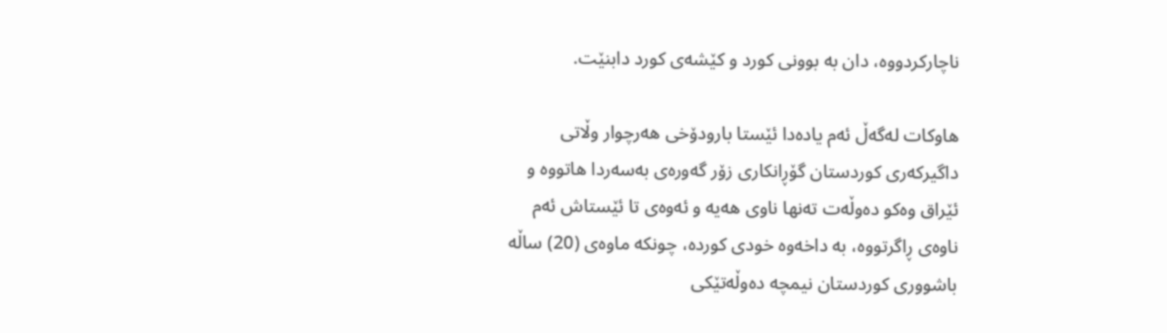ناچاركردووه‌، دان به‌ بوونی كورد و كێشه‌ی كورد دابنێت.

هاوكات له‌گه‌ڵ ئه‌م یاده‌دا ئێستا بارودۆخی هه‌رچوار وڵاتی داگیركه‌ری كوردستان گۆڕانكاری زۆر گه‌وره‌ی به‌سه‌ردا هاتووه‌ و ئێراق وه‌كو ده‌وڵه‌ت ته‌نها ناوی هه‌یه‌ و ئه‌وه‌ی تا ئێستاش ئه‌م ناوه‌ی ڕاگرتووه‌، به‌ داخه‌وه‌ خودی كورده‌، چونكه‌ ماوه‌ی (20) ساڵه‌ باشووری كوردستان نیمچه‌ ده‌وڵه‌تێكی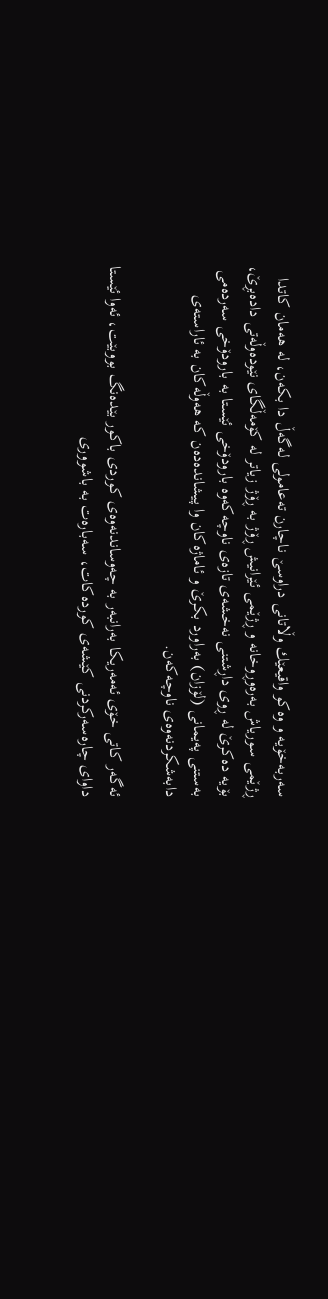سه‌ربه‌خۆیه‌ و وه‌كو واقیعێك وڵاتانی دراوسێ ناچارن ته‌عامولی له‌گه‌ڵ دا بكه‌ن، له‌ هه‌مان كاتدا ڕژێمی سوریاش به‌ره‌وڕوخانه‌ و ڕژێمی ئێرانیش ڕۆژ به‌ ڕۆژ زیاتر له‌ كۆمه‌ڵگای نێوده‌وڵه‌تی داده‌بڕێ، بۆیه‌ ده‌كرێ‌ له‌ ڕوی داڕشتنی نه‌خشه‌ی تازه‌ی ناوچه‌كه‌وه‌ بارودۆخی ئێستا به‌ بارودۆخی سه‌رده‌می به‌ستنی په‌یمانی (لۆزان) به‌راورد بكرێ‌ و ئاماژه‌كان وا پیشانده‌ده‌ن كه‌ هه‌وڵه‌كان به‌ ئاراسته‌ی دابه‌شكردنه‌وه‌ی ناوچه‌كه‌ن.

ئه‌گه‌ر كاتی خۆی ئه‌مه‌ریكا به‌رانبه‌ر به‌ چه‌وساندنه‌وه‌ی كوردی باكور بێده‌نگ بووبێت، ئه‌وا ئێستا داوای چاره‌سه‌ركردنی كێشه‌ی كورده‌كات، سه‌باره‌ت به‌ باشووری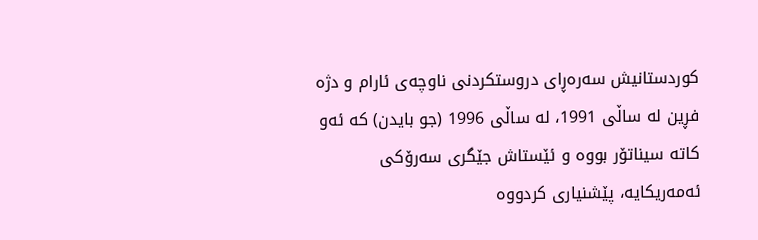كوردستانیش سه‌ره‌ڕای دروستكردنی ناوچه‌ی ئارام و دژه‌ فڕین له‌ ساڵی 1991، له‌ ساڵی 1996 (جو بایدن) كه‌ ئه‌و كاته‌ سیناتۆر بووه‌ و ئێستاش جێگری سه‌رۆكی ئه‌مه‌ریكایه‌، پێشنیاری كردووه‌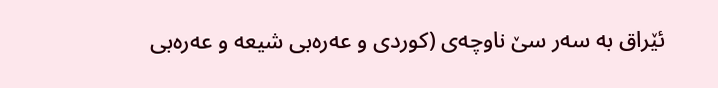ئێراق به‌ سه‌ر سێ ناوچه‌ی (كوردی و عه‌ره‌بی شیعه‌ و عه‌ره‌بی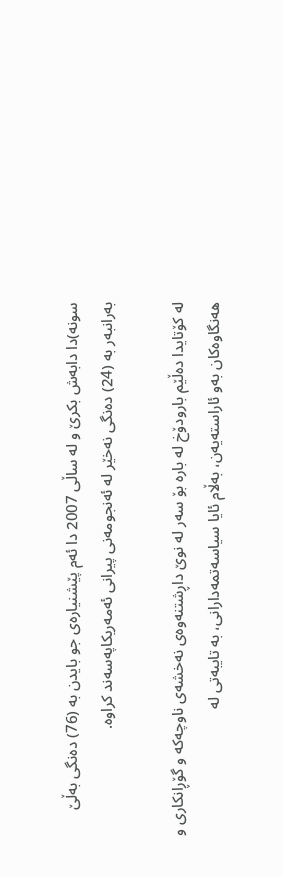سونه‌)دا دابه‌ش بكرێ و له‌ ساڵی 2007 دا ئه‌م پێشنیاره‌ی جو بایدن به‌ (76) ده‌نگی به‌ڵێ‌ به‌رانبه‌ر به‌ (24) ده‌نگی نه‌خێر له‌ ئه‌نجومه‌نی پیرانی ئه‌مه‌ریكاپه‌سه‌ند كراوه‌.

له‌ كۆتایدا ده‌ڵێم بارودۆخ له‌ باره‌ بۆ سه‌ر له‌ نوێ‌ داڕشتنه‌وه‌ی نه‌خشه‌ی ناوچه‌كه‌ و گۆڕانكاری و هه‌نگاوه‌كان به‌و ئاراسته‌یه‌ن، به‌ڵام ئایا سیاسه‌تمه‌دارانی، به‌ تایبه‌تی له‌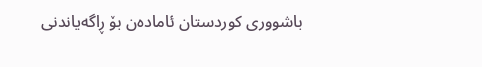باشووری كوردستان ئاماده‌ن بۆ ڕاگه‌یاندنی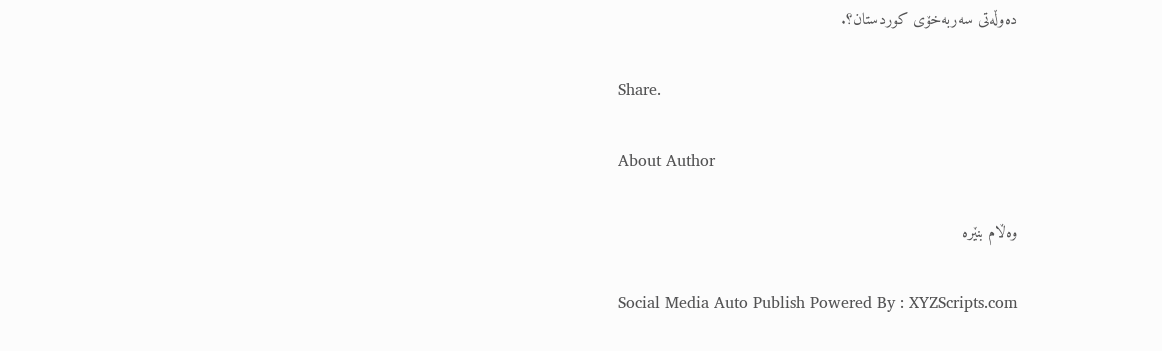ده‌وڵه‌تی سه‌ربه‌خۆی كوردستان؟.

Share.

About Author

وەڵام بنێرە

Social Media Auto Publish Powered By : XYZScripts.com